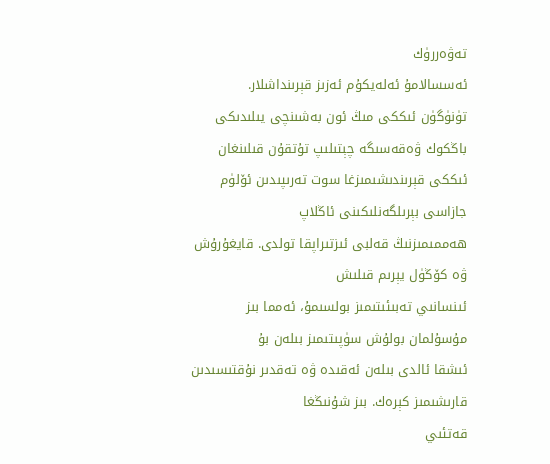تەۋەررۈك
ئەسسالامۇ ئەلەيكۇم ئەزىز قېرىنداشلار.
تۈنۈگۈن ئىككى مىڭ ئون بەشىنچى يىلىدىكى باڭكوك ۋەقەسىگە چېتىلىپ تۇتقۇن قىلىنغان
ئىككى قېرىندىشىمىزغا سوت تەرىپىدىن ئۆلۈم جازاسى بېرىلگەنلىكىنى ئاڭلاپ
ھەممىمىزنىڭ قەلبى ئىزتىراپقا تولدى. قايغۇرۇش ۋە كۆڭۈل يېرىم قىلىش
ئىنسانىي تەبىئىتىمىز بولسىمۇ، ئەمما بىز مۇسۇلمان بولۇش سۈپىتىمىز بىلەن بۇ
ئىشقا ئالدى بىلەن ئەقىدە ۋە تەقدىر نۇقتىسىدىن قارىشىمىز كېرەك. بىز شۇنىڭغا
قەتئىي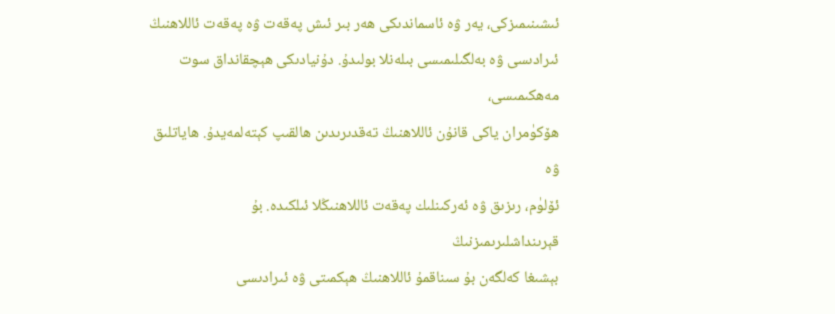ئىشىنىمىزكى، يەر ۋە ئاسماندىكى ھەر بىر ئىش پەقەت ۋە پەقەت ئاللاھنىڭ
ئىرادىسى ۋە بەلگىلىمىسى بىلەنلا بولىدۇ. دۇنيادىكى ھېچقانداق سوت مەھكىمىسى،
ھۆكۈمران ياكى قانۇن ئاللاھنىڭ تەقدىرىدىن ھالقىپ كېتەلمەيدۇ. ھاياتلىق ۋە
ئۆلۈم، رىزىق ۋە ئەركىنلىك پەقەت ئاللاھنىڭلا ئىلكىدە. بۇ قېرىنداشلىرىمىزنىڭ
بېشىغا كەلگەن بۇ سىناقمۇ ئاللاھنىڭ ھېكمىتى ۋە ئىرادىسى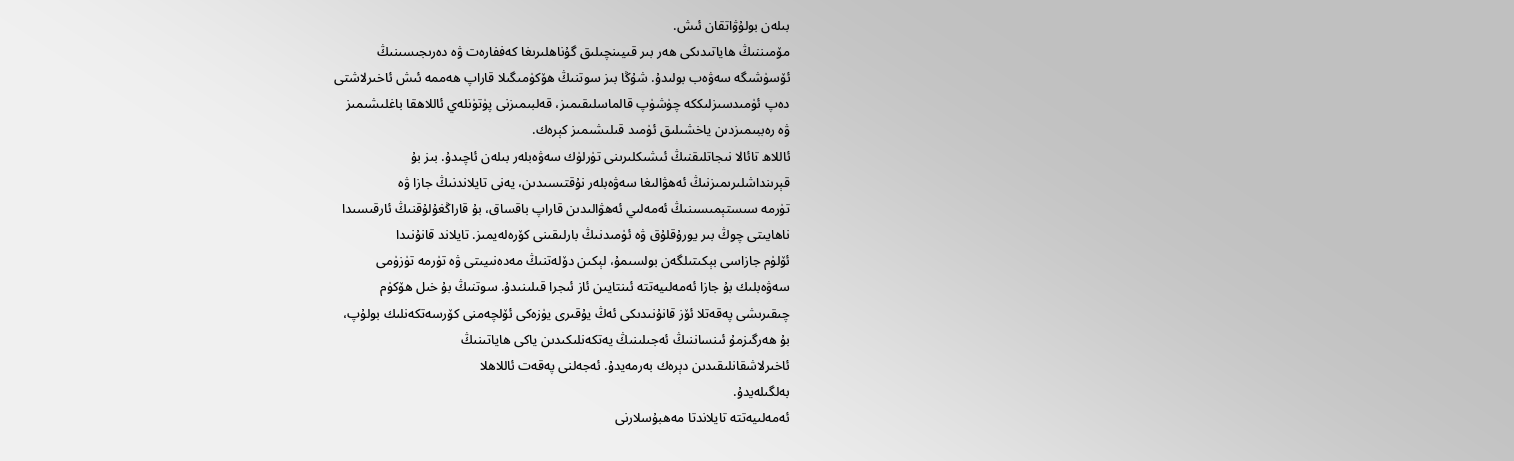بىلەن بولۇۋاتقان ئىش.
مۆمىننىڭ ھاياتىدىكى ھەر بىر قىيىنچىلىق گۇناھلىرىغا كەففارەت ۋە دەرىجىسىنىڭ
ئۆسۈشىگە سەۋەب بولىدۇ. شۇڭا بىز سوتنىڭ ھۆكۈمىگىلا قاراپ ھەممە ئىش ئاخىرلاشتى
دەپ ئۈمىدسىزلىككە چۈشۈپ قالماسلىقىمىز، قەلبىمىزنى پۈتۈنلەي ئاللاھقا باغلىشىمىز
ۋە رەببىمىزدىن ياخشىلىق ئۈمىد قىلىشىمىز كېرەك.
ئاللاھ تائالا نىجاتلىقنىڭ ئىشىكلىرىنى تۈرلۈك سەۋەبلەر بىلەن ئاچىدۇ. بىز بۇ
قېرىنداشلىرىمىزنىڭ ئەھۋالىغا سەۋەبلەر نۇقتىسىدىن، يەنى تايلاندنىڭ جازا ۋە
تۈرمە سىستېمىسىنىڭ ئەمەلىي ئەھۋالىدىن قاراپ باقساق، بۇ قاراڭغۇلۇقنىڭ ئارقىسىدا
ناھايىتى چوڭ بىر يورۇقلۇق ۋە ئۈمىدنىڭ بارلىقىنى كۆرەلەيمىز. تايلاند قانۇنىدا
ئۆلۈم جازاسى بېكىتىلگەن بولسىمۇ، لېكىن دۆلەتنىڭ مەدەنىيىتى ۋە تۈرمە تۈزۈمى
سەۋەبلىك بۇ جازا ئەمەلىيەتتە ئىنتايىن ئاز ئىجرا قىلىنىدۇ. سوتنىڭ بۇ خىل ھۆكۈم
چىقىرىشى پەقەتلا ئۆز قانۇنىدىكى ئەڭ يۇقىرى يۈزەكى ئۆلچەمنى كۆرسەتكەنلىك بولۇپ،
بۇ ھەرگىزمۇ ئىنساننىڭ ئەجىلىنىڭ يەتكەنلىكىدىن ياكى ھاياتىنىڭ
ئاخىرلاشقانلىقىدىن دېرەك بەرمەيدۇ. ئەجەلنى پەقەت ئاللاھلا
بەلگىلەيدۇ.
ئەمەلىيەتتە تايلاندتا مەھبۇسلارنى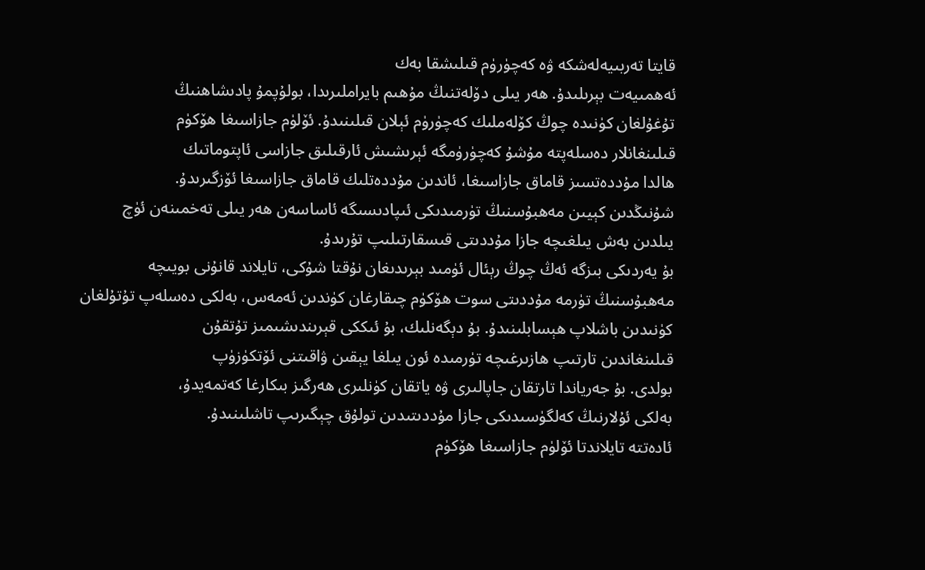قايتا تەربىيەلەشكە ۋە كەچۈرۈم قىلىشقا بەك
ئەھمىيەت بېرىلىدۇ. ھەر يىلى دۆلەتنىڭ مۇھىم بايراملىرىدا، بولۇپمۇ پادىشاھنىڭ
تۇغۇلغان كۈنىدە چوڭ كۆلەملىك كەچۈرۈم ئېلان قىلىنىدۇ. ئۆلۈم جازاسىغا ھۆكۈم
قىلىنغانلار دەسلەپتە مۇشۇ كەچۈرۈمگە ئېرىشىش ئارقىلىق جازاسى ئاپتوماتىك
ھالدا مۇددەتسىز قاماق جازاسىغا، ئاندىن مۇددەتلىك قاماق جازاسىغا ئۆزگىرىدۇ.
شۇنىڭدىن كېيىن مەھبۇسنىڭ تۈرمىدىكى ئىپادىسىگە ئاساسەن ھەر يىلى تەخمىنەن ئۈچ
يىلدىن بەش يىلغىچە جازا مۇددىتى قىسقارتىلىپ تۇرىدۇ.
بۇ يەردىكى بىزگە ئەڭ چوڭ رېئال ئۈمىد بېرىدىغان نۇقتا شۇكى، تايلاند قانۇنى بويىچە
مەھبۇسنىڭ تۈرمە مۇددىتى سوت ھۆكۈم چىقارغان كۈندىن ئەمەس، بەلكى دەسلەپ تۇتۇلغان
كۈنىدىن باشلاپ ھېسابلىنىدۇ. بۇ دېگەنلىك، بۇ ئىككى قېرىندىشىمىز تۇتقۇن
قىلىنغاندىن تارتىپ ھازىرغىچە تۈرمىدە ئون يىلغا يېقىن ۋاقىتنى ئۆتكۈزۈپ
بولدى. بۇ جەرياندا تارتقان جاپالىرى ۋە ياتقان كۈنلىرى ھەرگىز بىكارغا كەتمەيدۇ،
بەلكى ئۇلارنىڭ كەلگۈسىدىكى جازا مۇددىتىدىن تولۇق چېگىرىپ تاشلىنىدۇ.
ئادەتتە تايلاندتا ئۆلۈم جازاسىغا ھۆكۈم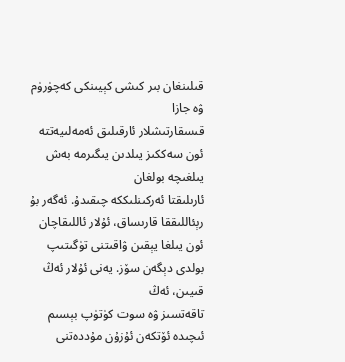قىلىنغان بىر كىشى كېيىنكى كەچۈرۈم ۋە جازا
قىسقارتىشلار ئارقىلىق ئەمەلىيەتتە ئون سەككىز يىلدىن يىگىرمە بەش يىلغىچە بولغان
ئارىلىقتا ئەركىنلىككە چىقىدۇ. ئەگەر بۇ رېئاللىققا قارىساق، ئۇلار ئاللىقاچان
ئون يىلغا يېقىن ۋاقىتنى تۈگىتىپ بولدى دېگەن سۆز. يەنى ئۇلار ئەڭ قىيىن، ئەڭ
تاقەتسىز ۋە سوت كۈتۈپ بېسىم ئىچىدە ئۆتكەن ئۇزۇن مۇددەتنى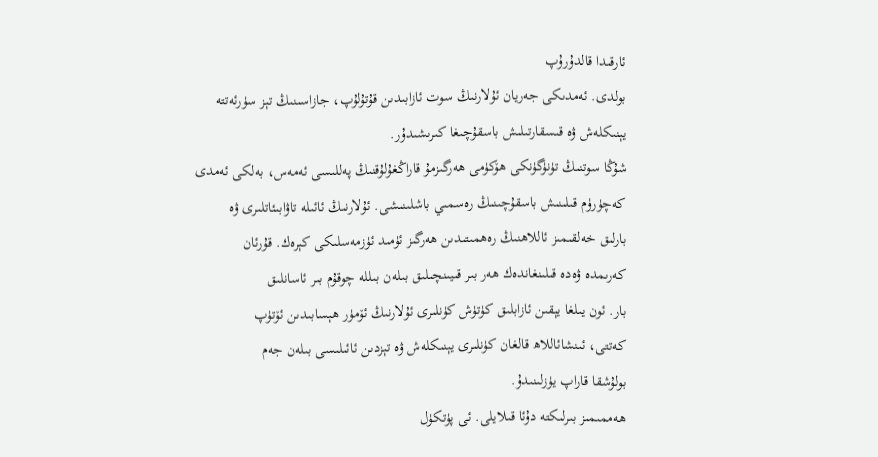ئارقىدا قالدۇرۇپ
بولدى. ئەمدىكى جەريان ئۇلارنىڭ سوت ئازابىدىن قۇتۇلۇپ، جازاسىنىڭ تېز سۈرئەتتە
يېنىكلەش ۋە قىسقارتىلىش باسقۇچىغا كىرىشىدۇر.
شۇڭا سوتنىڭ تۈنۈگۈنكى ھۆكۈمى ھەرگىزمۇ قاراڭغۇلۇقنىڭ پەللىسى ئەمەس، بەلكى ئەمدى
كەچۈرۈم قىلىنىش باسقۇچىنىڭ رەسمىي باشلىنىشى. ئۇلارنىڭ ئائىلە تاۋابىئاتلىرى ۋە
بارلىق خەلقىمىز ئاللاھنىڭ رەھمىتىدىن ھەرگىز ئۈمىد ئۈزمەسلىكى كېرەك. قۇرئان
كەرىمدە ۋەدە قىلىنغاندەك ھەر بىر قىيىنچىلىق بىلەن بىللە چوقۇم بىر ئاسانلىق
بار. ئون يىلغا يېقىن ئازابلىق كۈتۈش كۈنلىرى ئۇلارنىڭ ئۆمۈر ھېسابىدىن ئۆتۈپ
كەتتى، ئىنشائاللاھ قالغان كۈنلىرى يېنىكلەش ۋە تېزدىن ئائىلىسى بىلەن جەم
بولۇشقا قاراپ يۈزلىنىدۇ.
ھەممىمىز بىرلىكتە دۇئا قىلايلى. ئى پۈتكۈل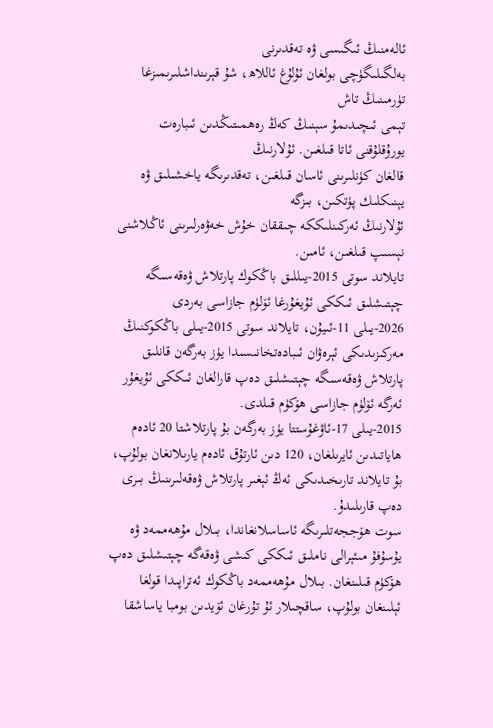ئالەمنىڭ ئىگىسى ۋە تەقدىرنى
بەلگىلىگۈچى بولغان ئۇلۇغ ئاللاھ، شۇ قېرىنداشلىرىمىزغا تۈرمىنىڭ تاش
تېمى ئىچىدىمۇ سېنىڭ كەڭ رەھمىتىڭدىن ئىبارەت يورۇقلۇقنى ئاتا قىلغىن. ئۇلارنىڭ
قالغان كۈنلىرىنى ئاسان قىلغىن، تەقدىرىگە ياخشىلىق ۋە يېنىكلىك پۈتكىن، بىزگە
ئۇلارنىڭ ئەركىنلىككە چىققان خۇش خەۋەرلىرىنى ئاڭلاشنى نېسىپ قىلغىن، ئامىن.
تايلاند سوتى 2015-يىللىق باڭكوك پارتلاش ۋەقەسىگە چېتىشلىق ئىككى ئۇيغۇرغا ئۆلۈم جازاسى بەردى
2026-يىلى 11-ئىيۇن، تايلاند سوتى 2015-يىلى باڭكوكنىڭ مەركىزىدىكى ئېرەۋان ئىبادەتخانىسىدا يۈز بەرگەن قانلىق پارتلاش ۋەقەسىگە چېتىشلىق دەپ قارالغان ئىككى ئۇيغۇر ئەرگە ئۆلۈم جازاسى ھۆكۈم قىلدى.
2015-يىلى 17-ئاۋغۇستتا يۈز بەرگەن بۇ پارتلاشتا 20 ئادەم ھاياتىدىن ئايرىلغان، 120 دىن ئارتۇق ئادەم يارىلانغان بولۇپ، بۇ تايلاند تارىخىدىكى ئەڭ ئېغىر پارتلاش ۋەقەلىرىنىڭ بىرى دەپ قارىلىدۇ.
سوت ھۆججەتلىرىگە ئاساسلانغاندا، بىلال مۇھەممەد ۋە يۇسۇفۇ مىئېرالى ناملىق ئىككى كىشى ۋەقەگە چېتىشلىق دەپ ھۆكۈم قىلىنغان. بىلال مۇھەممەد باڭكوك ئەتراپىدا قولغا ئېلىنغان بولۇپ، ساقچىلار ئۇ تۇرغان ئۆيدىن بومبا ياساشقا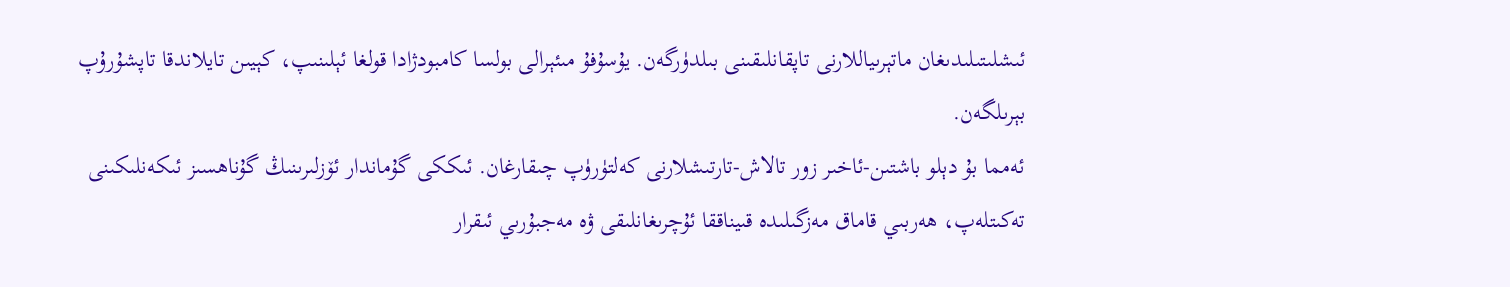ئىشلىتىلىدىغان ماتېرىياللارنى تاپقانلىقىنى بىلدۈرگەن. يۇسۇفۇ مىئېرالى بولسا كامبودژادا قولغا ئېلىنىپ، كېيىن تايلاندقا تاپشۇرۇپ بېرىلگەن.
ئەمما بۇ دېلو باشتىن-ئاخىر زور تالاش-تارتىشلارنى كەلتۈرۈپ چىقارغان. ئىككى گۇماندار ئۆزلىرىنىڭ گۇناھسىز ئىكەنلىكىنى تەكىتلەپ، ھەربىي قاماق مەزگىلىدە قىيناققا ئۇچرىغانلىقى ۋە مەجبۇرىي ئىقرار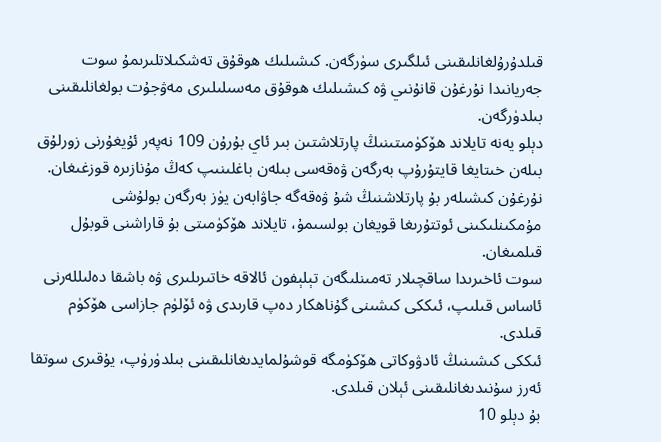قىلدۇرۇلغانلىقىنى ئىلگىرى سۈرگەن. كىشىلىك ھوقۇق تەشكىلاتلىرىمۇ سوت جەريانىدا نۇرغۇن قانۇنىي ۋە كىشىلىك ھوقۇق مەسىلىلىرى مەۋجۇت بولغانلىقىنى بىلدۈرگەن.
دېلو يەنە تايلاند ھۆكۈمىتىنىڭ پارتلاشتىن بىر ئاي بۇرۇن 109 نەپەر ئۇيغۇرنى زورلۇق بىلەن خىتايغا قايتۇرۇپ بەرگەن ۋەقەسى بىلەن باغلىنىپ كەڭ مۇنازىرە قوزغىغان. نۇرغۇن كىشىلەر بۇ پارتلاشنىڭ شۇ ۋەقەگە جاۋابەن يۈز بەرگەن بولۇشى مۇمكىنلىكىنى ئوتتۇرىغا قويغان بولسىمۇ، تايلاند ھۆكۈمىتى بۇ قاراشنى قوبۇل قىلمىغان.
سوت ئاخىرىدا ساقچىلار تەمىنلىگەن تېلېفون ئالاقە خاتىرىلىرى ۋە باشقا دەلىللەرنى ئاساس قىلىپ، ئىككى كىشىنى گۇناھكار دەپ قارىدى ۋە ئۆلۈم جازاسى ھۆكۈم قىلدى.
ئىككى كىشىنىڭ ئادۋوكاتى ھۆكۈمگە قوشۇلمايدىغانلىقىنى بىلدۈرۈپ، يۇقىرى سوتقا ئەرز سۇنىدىغانلىقىنى ئېلان قىلدى.
بۇ دېلو 10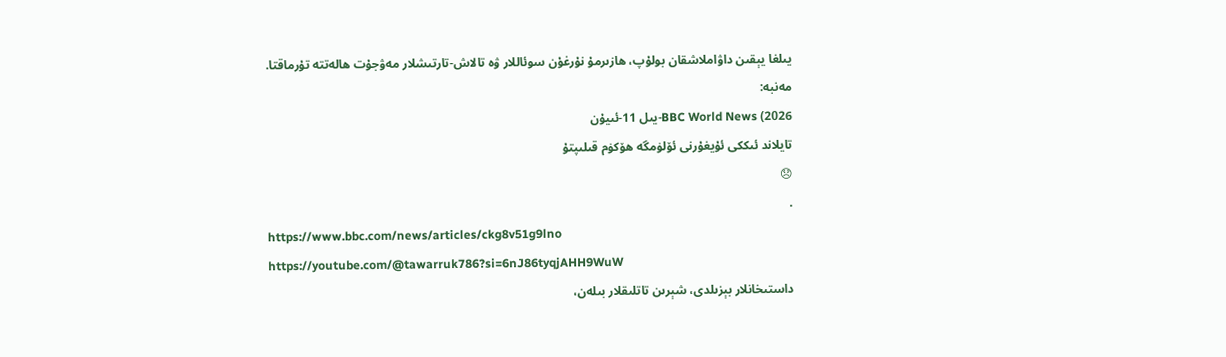يىلغا يېقىن داۋاملاشقان بولۇپ، ھازىرمۇ نۇرغۇن سوئاللار ۋە تالاش-تارتىشلار مەۋجۇت ھالەتتە تۇرماقتا.
مەنبە:
BBC World News (2026-يىل 11-ئىيۇن
تايلاند ئىككى ئۇيغۇرنى ئۆلۈمگە ھۆكۈم قىلىپتۇ
😞
.
https://www.bbc.com/news/articles/ckg8v51g9lno
https://youtube.com/@tawarruk786?si=6nJ86tyqjAHH9WuW
داستىخانلار بېزىلدى، شېرىن تاتلىقلار بىلەن،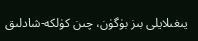يىغىلايلى بىز بۈگۈن، چىن كۈلكە-شادلىق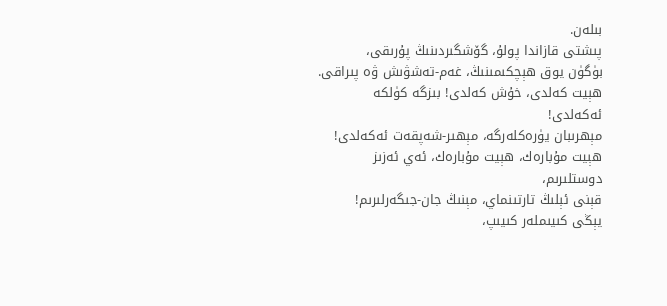بىلەن.
پىشتى قازاندا پولۇ، گۆشگىردىنىڭ پۇرىقى،
بۈگۈن يوق ھېچكىمىنىڭ، غەم-تەشۋىش ۋە پىراقى.
ھېيت كەلدى، خۇش كەلدى! بىزگە كۈلكە ئەكەلدى!
مېھرىبان يۈرەكلەرگە، مېھىر-شەپقەت ئەكەلدى!
ھېيت مۇبارەك، ھېيت مۇبارەك، ئەي ئەزىز دوستلىرىم،
قېنى ئېلىڭ تارتىنماي، مېنىڭ جان-جىگەرلىرىم!
يېڭى كىيىملەر كىيىپ،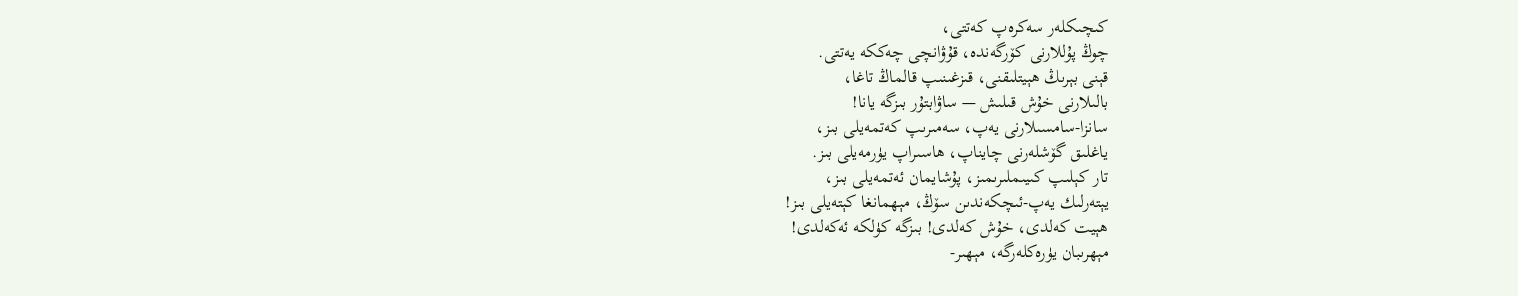كىچىكلەر سەكرەپ كەتتى،
چوڭ پۇللارنى كۆرگەندە، قۇۋانچى چەككە يەتتى.
قېنى بېرىڭ ھېيتلىقنى، قىزغىنىپ قالماڭ تاغا،
بالىلارنى خۇش قىلىش — ساۋابتۇر بىزگە يانا!
سانزا-سامسىلارنى يەپ، سەمىرىپ كەتمەيلى بىز،
ياغلىق گۆشلەرنى چايناپ، ھاسىراپ يۈرمەيلى بىز.
تار كېلىپ كىيىملىرىمىز، پۇشايمان ئەتمەيلى بىز،
يېتەرلىك يەپ-ئىچكەندىن سۆڭ، مېھمانغا كېتەيلى بىز!
ھېيت كەلدى، خۇش كەلدى! بىزگە كۈلكە ئەكەلدى!
مېھرىبان يۈرەكلەرگە، مېھىر-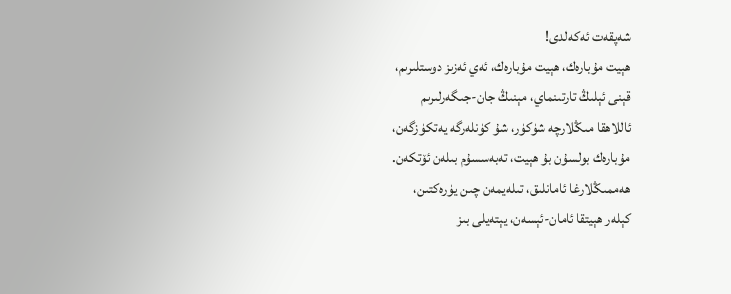شەپقەت ئەكەلدى!
ھېيت مۇبارەك، ھېيت مۇبارەك، ئەي ئەزىز دوستلىرىم،
قېنى ئېلىڭ تارتىنماي، مېنىڭ جان-جىگەرلىرىم
ئاللاھقا مىڭلارچە شۈكۈر، شۇ كۈنلەرگە يەتكۈزگەن،
مۇبارەك بولسۇن بۇ ھېيت، تەبەسسۇم بىلەن ئۆتكەن.
ھەممىڭلارغا ئامانلىق، تىلەيمەن چىن يۈرەكتىن،
كېلەر ھېيتقا ئامان-ئېسەن، يېتەيلى بىز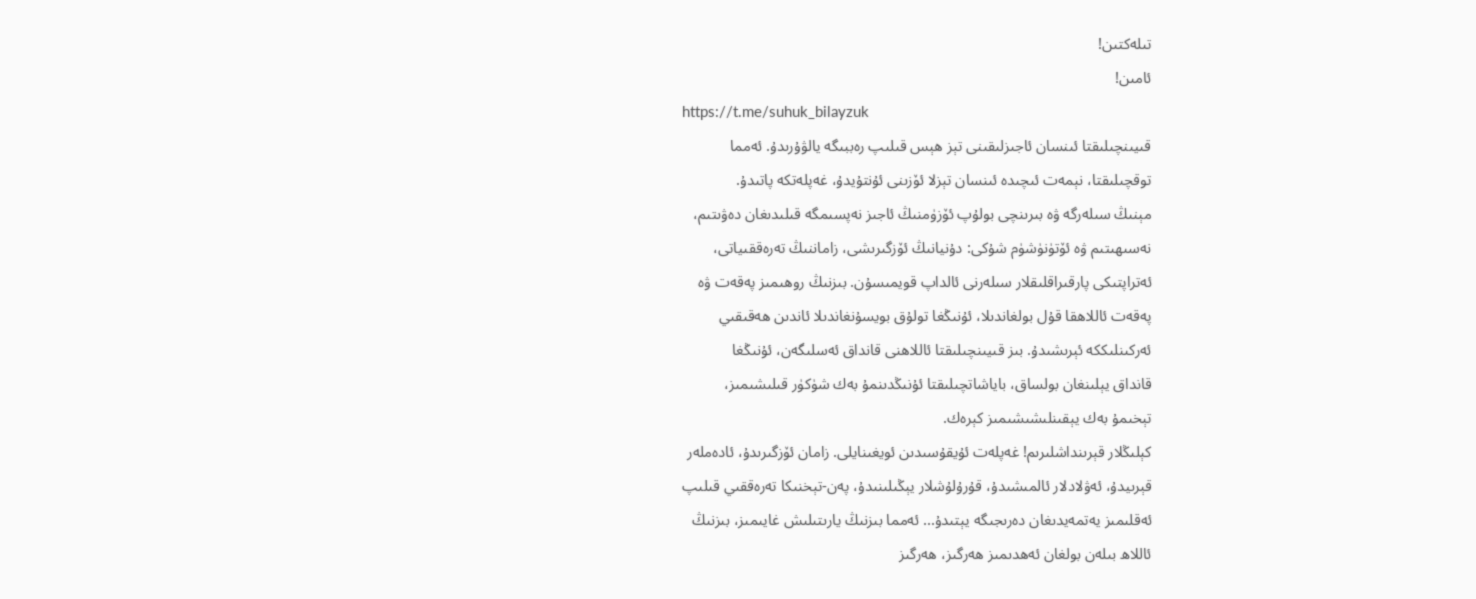تىلەكتىن!
ئامىن!
https://t.me/suhuk_bilayzuk
قىيىنچىلىقتا ئىنسان ئاجىزلىقىنى تېز ھېس قىلىپ رەببىگە يالۋۇرىدۇ. ئەمما
توقچىلىقتا، نېمەت ئىچىدە ئىنسان تېزلا ئۆزىنى ئۇنتۇيدۇ، غەپلەتكە پاتىدۇ.
مېنىڭ سىلەرگە ۋە بىرىنچى بولۇپ ئۆزۈمنىڭ ئاجىز نەپسىمگە قىلىدىغان دەۋىتىم،
نەسىھىتىم ۋە ئۆتۈنۈشۈم شۇكى: دۇنيانىڭ ئۆزگىرىشى، زاماننىڭ تەرەققىياتى،
ئەتراپتىكى پارقىراقلىقلار سىلەرنى ئالداپ قويمىسۇن. بىزنىڭ روھىمىز پەقەت ۋە
پەقەت ئاللاھقا قۇل بولغاندىلا، ئۇنىڭغا تولۇق بويسۇنغاندىلا ئاندىن ھەقىقىي
ئەركىنلىككە ئېرىشىدۇ. بىز قىيىنچىلىقتا ئاللاھنى قانداق ئەسلىگەن، ئۇنىڭغا
قانداق يېلىنغان بولساق، باياشاتچىلىقتا ئۇنىڭدىنمۇ بەك شۈكۈر قىلىشىمىز،
تېخىمۇ بەك يېقىنلىشىشىمىز كېرەك.
كېلىڭلار قېرىنداشلىرىم! غەپلەت ئۇيقۇسىدىن ئويغىنايلى. زامان ئۆزگىرىدۇ، ئادەملەر
قېرىيدۇ، ئەۋلادلار ئالمىشىدۇ، قۇرۇلۇشلار يېڭىلىنىدۇ، پەن-تېخنىكا تەرەققىي قىلىپ
ئەقلىمىز يەتمەيدىغان دەرىجىگە يېتىدۇ... ئەمما بىزنىڭ يارىتىلىش غايىمىز، بىزنىڭ
ئاللاھ بىلەن بولغان ئەھدىمىز ھەرگىز، ھەرگىز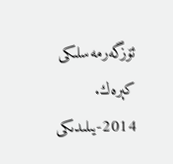ئۆزگەرمەسلىكى كېرەك.
2014-يىلىدىكى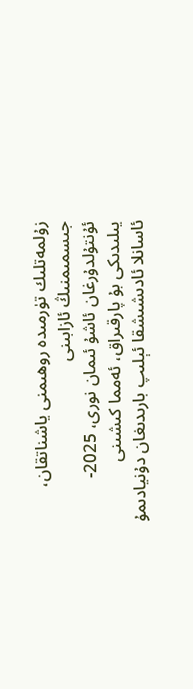زۇلمەتلىك تۈرمىدە روھىمنى ياشناتقان، جىسمىمنىڭ ئازابىنى
ئۇنتۇلدۇرغان ئاشۇ ئىمان نورى، 2025-يىلىدىكى بۇ پارقىراق، ئەمما كىشىنى
ئاسانلا ئادىشىشقا ئېلىپ بارىدىغان دۇنيادىمۇ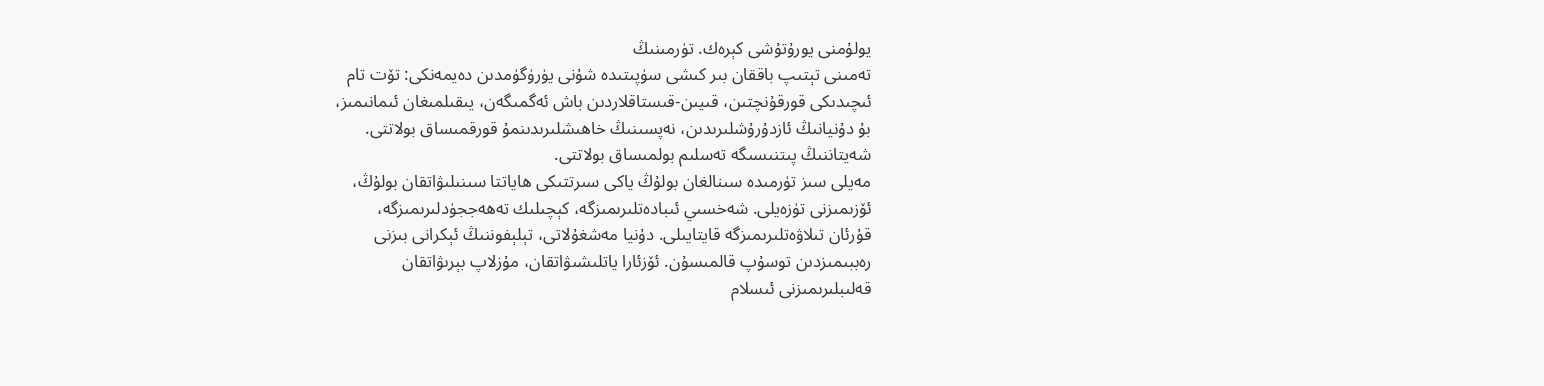يولۇمنى يورۇتۇشى كېرەك. تۈرمىنىڭ
تەمىنى تېتىپ باققان بىر كىشى سۈپىتىدە شۇنى يۈرۈگۈمدىن دەيمەنكى: تۆت تام
ئىچىدىكى قورقۇنچتىن، قىيىن-قىستاقلاردىن باش ئەگمىگەن، يىقىلمىغان ئىمانىمىز،
بۇ دۇنيانىڭ ئازدۇرۇشلىرىدىن، نەپسىنىڭ خاھىشلىرىدىنمۇ قورقمىساق بولاتتى.
شەيتاننىڭ پىتنىسىگە تەسلىم بولمىساق بولاتتى.
مەيلى سىز تۈرمىدە سىنالغان بولۇڭ ياكى سىرتتىكى ھاياتتا سىنىلىۋاتقان بولۇڭ،
ئۆزىمىزنى تۈزەيلى. شەخسىي ئىبادەتلىرىمىزگە، كېچىلىك تەھەججۈدلىرىمىزگە،
قۇرئان تىلاۋەتلىرىمىزگە قايتايىلى. دۇنيا مەشغۇلاتى، تېلېفوننىڭ ئېكرانى بىزنى
رەببىمىزدىن توسۇپ قالمىسۇن. ئۆزئارا ياتلىشىۋاتقان، مۇزلاپ بېرىۋاتقان
قەلىبلىرىمىزنى ئىسلام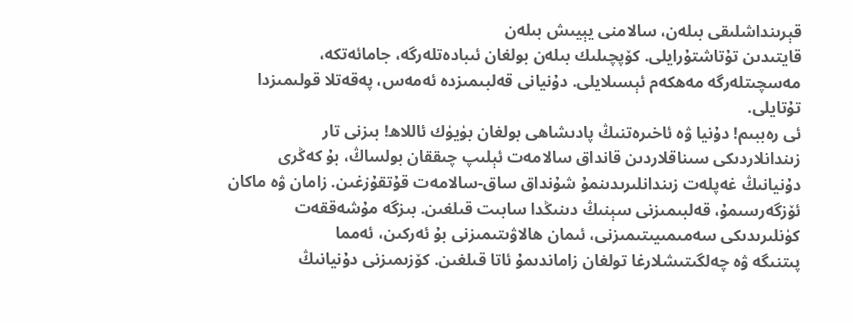قېرىنداشلىقى بىلەن، سالامنى يېيىش بىلەن
قايتىدىن تۇتاشتۇرايلى. كۆپچىلىك بىلەن بولغان ئىبادەتلەرگە، جامائەتكە،
مەسچىتلەرگە مەھكەم ئېسىلايلى. دۇنيانى قەلبىمىزدە ئەمەس، پەقەتلا قولىمىزدا
تۇتايلى.
ئى رەببىم! دۇنيا ۋە ئاخىرەتنىڭ پادىشاھى بولغان بۈيۈك ئاللاھ! بىزنى تار
زىندانلاردىكى سىناقلاردىن قانداق سالامەت ئېلىپ چىققان بولساڭ، بۇ كەڭرى
دۇنيانىڭ غەپلەت زىندانلىرىدىنمۇ شۇنداق ساق-سالامەت قۇتقۇزغىن. زامان ۋە ماكان
ئۆزگەرسىمۇ، قەلبىمىزنى سېنىڭ دىنىڭدا سابىت قىلغىن. بىزگە مۇشەققەت
كۈنلىرىدىكى سەمىمىيىتىمىزنى، ئىمان ھالاۋىتىمىزنى بۇ ئەركىن، ئەمما
پىتنىگە ۋە چەلگىتىشلارغا تولغان زاماندىمۇ ئاتا قىلغىن. كۆزىمىزنى دۇنيانىڭ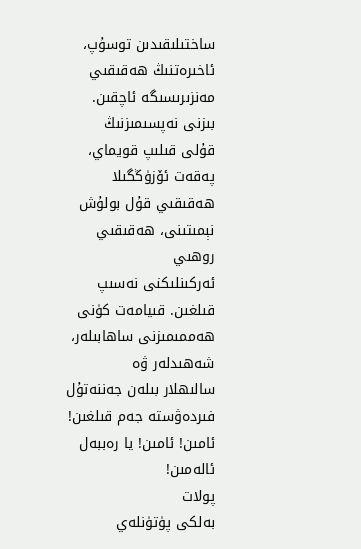ساختىلىقىدىن توسۇپ، ئاخىرەتنىڭ ھەقىقىي مەنزىرىسىگە ئاچقىن. بىزنى نەپسىمىزنىڭ
قۇلى قىلىپ قويماي، پەقەت ئۆزۈڭگىلا ھەقىقىي قۇل بولۇش نېمىتىنى، ھەقىقىي روھىي
ئەركىنلىكنى نەسىپ قىلغىن. قىيامەت كۈنى ھەممىمىزنى ساھابىلەر، شەھىدلەر ۋە
سالىھلار بىلەن جەننەتۇل فىردەۋستە جەم قىلغىن!
ئامىن! ئامىن! يا رەببەل ئالەمىن!
پولات
بەلكى پۈتۈنلەي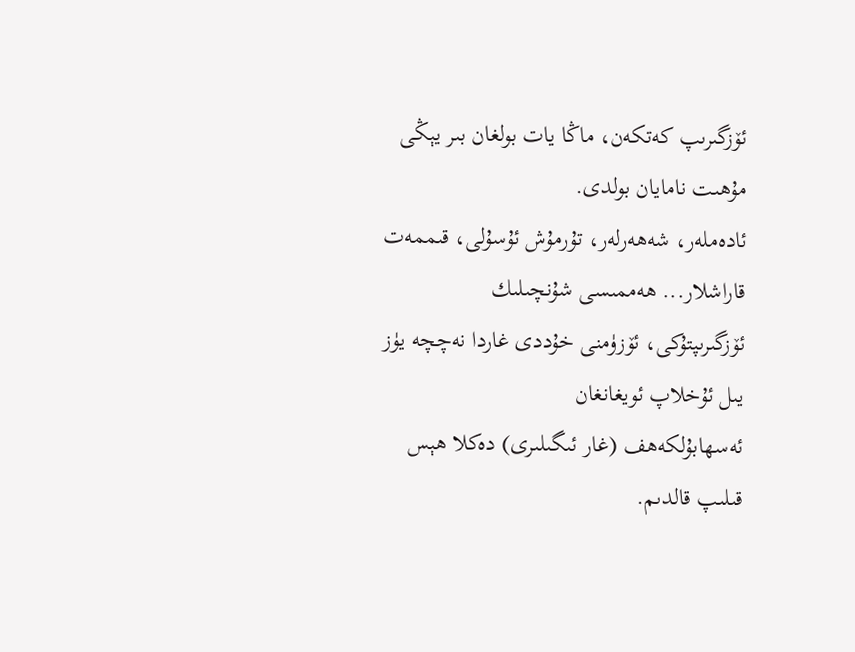ئۆزگىرىپ كەتكەن، ماڭا يات بولغان بىر يېڭى مۇھىت نامايان بولدى.
ئادەملەر، شەھەرلەر، تۇرمۇش ئۇسۇلى، قىممەت قاراشلار... ھەممىسى شۇنچىلىك
ئۆزگىرىپتۇكى، ئۆزۈمنى خۇددى غاردا نەچچە يۈز يىل ئۇخلاپ ئويغانغان
ئەسھابۇلكەھف (غار ئىگىلىرى) دەكلا ھېس قىلىپ قالدىم.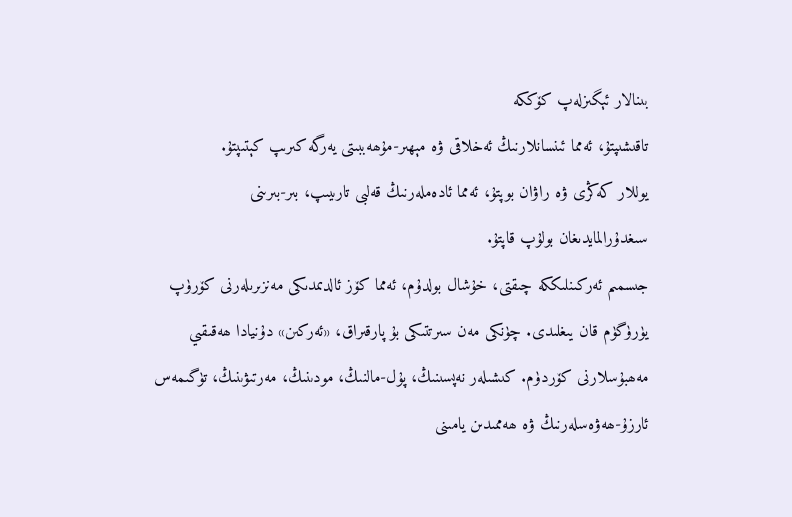بىنالار ئېگىزلەپ كۆككە
تاقىشىپتۇ، ئەمما ئىنسانلارنىڭ ئەخلاقى ۋە مېھىر-مۇھەببىتى يەرگە كىرىپ كېتىپتۇ.
يوللار كەڭرى ۋە راۋان بوپتۇ، ئەمما ئادەملەرنىڭ قەلبى تارىيىپ، بىر-بىرىنى
سىغدۇرالمايدىغان بولۇپ قاپتۇ.
جىسمىم ئەركىنلىككە چىقتى، خۇشال بولدۇم، ئەمما كۆز ئالدىمدىكى مەنزىرىلەرنى كۆرۈپ
يۈرۈگۈم قان يىغلىدى. چۈنكى مەن سىرتتىكى بۇ پارقىراق، «ئەركىن» دۇنيادا ھەقىقىي
مەھبۇسلارنى كۆردۈم. كىشىلەر نەپسىنىڭ، پۇل-مالنىڭ، مودىنىڭ، مەرتىۋىنىڭ، تۈگىمەس
ئارزۇ-ھەۋەسلەرنىڭ ۋە ھەممىدىن يامىنى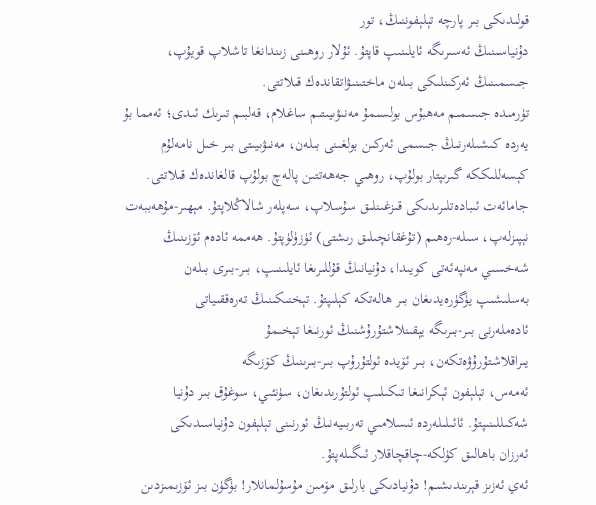قولىدىكى بىر پارچە تېلېفوننىڭ، تور
دۇنياسىنىڭ ئەسىرىگە ئايلىنىپ قاپتۇ. ئۇلار روھىنى زىندانغا تاشلاپ قويۇپ،
جىسمىنىڭ ئەركىنلىكى بىلەن ماختىنىۋاتقاندەك قىلاتتى.
تۈرمىدە جىسمىم مەھبۇس بولسىمۇ مەنىۋىيىتىم ساغلام، قەلبىم تىرىك ئىدى؛ ئەمما بۇ
يەردە كىشىلەرنىڭ جىسمى ئەركىن بولغىنى بىلەن، مەنىۋىيىتى بىر خىل نامەلۇم
كېسەللىككە گىرىپتار بولۇپ، روھىي جەھەتتىن پالەچ بولۇپ قالغاندەك قىلاتتى.
جامائەت ئىبادەتلىرىدىكى قىزغىنلىق سۇسلاپ، سەپلەر شالاڭلاپتۇ. مېھىر-مۇھەببەت
نېپىزلەپ، سىلە-رەھىم (تۇغقانچىلىق رىشتى) ئۈزۈلۈپتۇ. ھەممە ئادەم ئۆزىنىڭ
شەخسىي مەنپەئەتى كويىدا، دۇنيانىڭ قۇللىرىغا ئايلىنىپ، بىر-بىرى بىلەن
بەسلىشىپ يۈگۈرەيدىغان بىر ھالەتكە كېلىپتۇ. تېخنىكىنىڭ تەرەققىياتى
ئادەملەرنى بىر-بىرىگە يېقىنلاشتۇرۇشنىڭ ئورنىغا تېخىمۇ
يىراقلاشتۇرۇۋەتكەن، بىر ئۆيدە ئولتۇرۇپ بىر-بىرىنىڭ كۆزىگە
ئەمەس، تېلېفون ئېكرانىغا تىكىلىپ ئولتۇرىدىغان، سۈنئىي، سوغۇق بىر دۇنيا
شەكىللىنىپتۇ. ئائىلىلەردە ئىسلامىي تەربىيەنىڭ ئورنىنى تېلېفون دۇنياسىدىكى
ئەرزان باھالىق كۈلكە-چاقچاقلار ئىگىلەپتۇ.
ئەي ئەزىز قېرىندىشىم! دۇنيادىكى بارلىق مۆمىن مۇسۇلمانلار! بۈگۈن بىز ئۆزىمىزدىن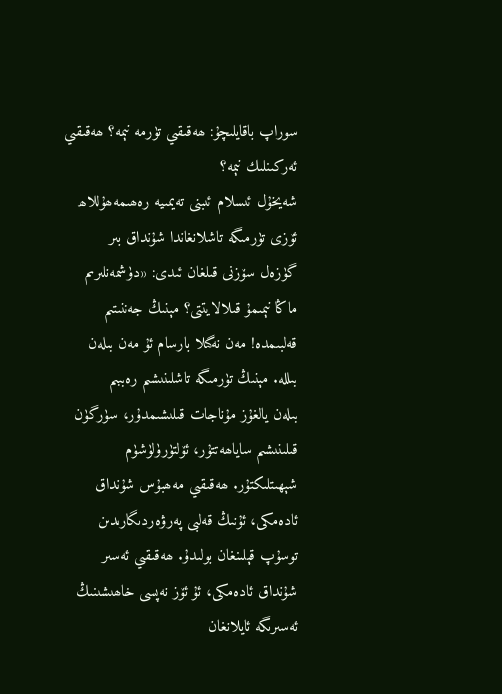سوراپ باقايلىچۇ: ھەقىقىي تۈرمە نېمە؟ ھەقىقىي ئەركىنلىك نېمە؟
شەيخۇل ئىسلام ئىبنى تەيمىيە رەھىمەھۇللاھ ئۆزى تۈرمىگە تاشلانغاندا شۇنداق بىر
گۈزەل سۆزنى قىلغان ئىدى: «دۈشمەنلىرىم ماڭا نېمىمۇ قىلالايتتى؟ مېنىڭ جەننىتىم
قەلبىمدە! مەن نەگىلا بارسام ئۇ مەن بىلەن بىللە. مېنىڭ تۈرمىگە تاشلىنىشىم رەببىم
بىلەن يالغۇز مۇناجات قىلىشىمدۇر، سۈرگۈن قىلىنىشىم ساياھەتتۇر، ئۆلتۈرۈلۈشۈم
شېھىتلىكتۇر. ھەقىقىي مەھبۇس شۇنداق ئادەمكى، ئۇنىڭ قەلبى پەرۋەردىگارىدىن
توسۇپ قېلىنغان بولىدۇ. ھەقىقىي ئەسىر شۇنداق ئادەمكى، ئۇ ئۆز نەپسى خاھىشىنىڭ
ئەسىرىگە ئايلانغان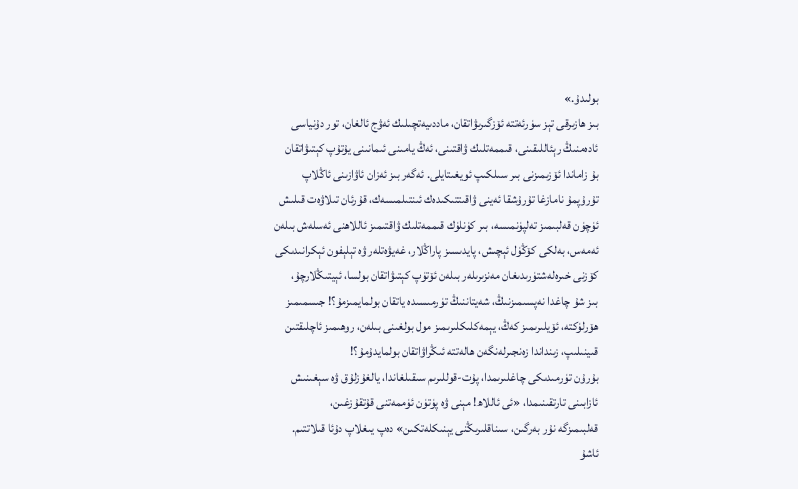بولىدۇ.»
بىز ھازىرقى تېز سۈرئەتتە ئۆزگىرىۋاتقان، ماددىيەتچىلىك ئەۋج ئالغان، تور دۇنياسى
ئادەمنىڭ رېئاللىقىنى، قىممەتلىك ۋاقتىنى، ئەڭ يامىنى ئىمانىنى يۇتۇپ كېتىۋاتقان
بۇ زاماندا ئۆزىمىزنى بىر سىلكىپ ئويغىتايلى. ئەگەر بىز ئەزان ئاۋازىنى ئاڭلاپ
تۇرۇپمۇ نامازغا تۇرۇشقا ئەينى ۋاقىتتىكىدەك ئىنتىلمىسەك، قۇرئان تىلاۋەت قىلىش
ئۈچۈن قەلبىمىز تەلپۈنمىسە، بىر كۈنلۈك قىممەتلىك ۋاقتىمىز ئاللاھنى ئەسلەش بىلەن
ئەمەس، بەلكى كۆڭۈل ئېچىش، پايدىسىز پاراڭلار، غەيۋەتلەر ۋە تېلېفون ئېكرانىدىكى
كۆزنى خىرەلەشتۈرىدىغان مەنزىرىلەر بىلەن ئۆتۈپ كېتىۋاتقان بولسا، ئېيتىڭلارچۇ،
بىز شۇ چاغدا نەپسىمىزنىڭ، شەيتاننىڭ تۈرمىسىدە ياتقان بولمايمىزمۇ؟! جىسمىمىز
ھۆرلۈكتە، ئۆيلىرىمىز كەڭ، يېمەكلىكلىرىمىز مول بولغىنى بىلەن، روھىمىز ئاچلىقتىن
قىينىلىپ، زىنداندا زەنجىرلەنگەن ھالەتتە ئىڭراۋاتقان بولمايدۇمۇ؟!
بۇرۇن تۈرمىدىكى چاغلىرىمدا، پۇت-قوللىرىم سىقىلغاندا، يالغۇزلۇق ۋە سېغىنىش
ئازابىنى تارتقىنىمدا، «ئى ئاللاھ! مېنى ۋە پۈتۈن ئۈممەتنى قۇتقۇزغىن،
قەلبىمىزگە نۇر بەرگىن، سىناقلىرىڭنى يېنىكلەتكىن» دەپ يىغلاپ دۇئا قىلاتتىم.
ئاشۇ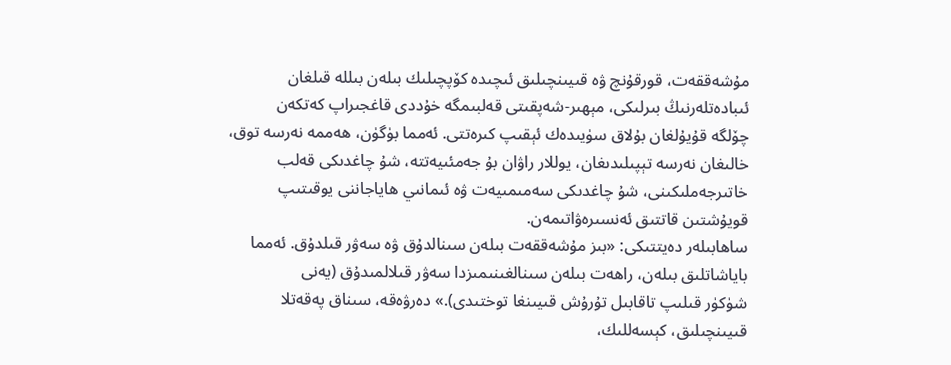مۇشەققەت، قورقۇنچ ۋە قىيىنچىلىق ئىچىدە كۆپچىلىك بىلەن بىللە قىلغان
ئىبادەتلەرنىڭ بىرلىكى، مېھىر-شەپقىتى قەلبىمگە خۇددى قاغجىراپ كەتكەن
چۆلگە قۇيۇلغان بۇلاق سۈيىدەك ئېقىپ كىرەتتى. ئەمما بۈگۈن، ھەممە نەرسە توق،
خالىغان نەرسە تېپىلىدىغان، يوللار راۋان بۇ جەمئىيەتتە، شۇ چاغدىكى قەلب
خاتىرجەملىكىنى، شۇ چاغدىكى سەمىمىيەت ۋە ئىمانىي ھاياجاننى يوقىتىپ
قويۇشتىن قاتتىق ئەنسىرەۋاتىمەن.
ساھابىلەر دەيتتىكى: «بىز مۇشەققەت بىلەن سىنالدۇق ۋە سەۋر قىلدۇق. ئەمما
باياشاتلىق بىلەن، راھەت بىلەن سىنالغىنىمىزدا سەۋر قىلالمىدۇق (يەنى
شۈكۈر قىلىپ تاقابىل تۇرۇش قىيىنغا توختىدى).» دەرۋەقە، سىناق پەقەتلا
قىيىنچىلىق، كېسەللىك،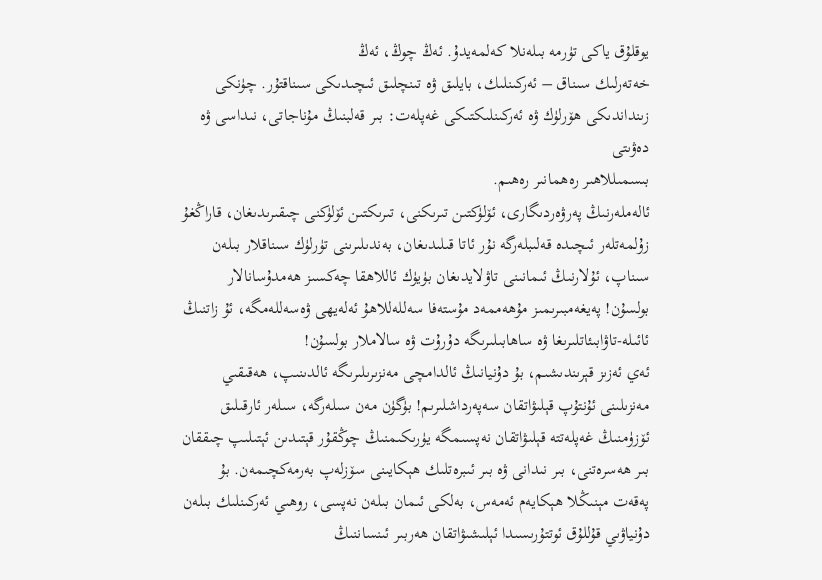يوقلۇق ياكى تۈرمە بىلەنلا كەلمەيدۇ. ئەڭ چوڭ، ئەڭ
خەتەرلىك سىناق – ئەركىنلىك، بايلىق ۋە تىنچلىق ئىچىدىكى سىناقتۇر. چۈنكى
زىنداندىكى ھۆرلۈك ۋە ئەركىنلىكتىكى غەپلەت: بىر قەلبنىڭ مۇناجاتى، نىداسى ۋە دەۋىتى
بىسمىللاھىر رەھمانىر رەھىم.
ئالەملەرنىڭ پەرۋەردىگارى، ئۆلۈكتىن تىرىكنى، تىرىكتىن ئۆلۈكنى چىقىرىدىغان، قاراڭغۇ زۇلمەتلەر ئىچىدە قەلىبلەرگە نۇر ئاتا قىلىدىغان، بەندىلىرىنى تۈرلۈك سىناقلار بىلەن سىناپ، ئۇلارنىڭ ئىمانىنى تاۋلايدىغان بۈيۈك ئاللاھقا چەكسىز ھەمدۇسانالار بولسۇن! پەيغەمبىرىمىز مۇھەممەد مۇستەفا سەللەللاھۇ ئەلەيھى ۋەسەللەمگە، ئۇ زاتنىڭ ئائىلە-تاۋابىئاتلىرىغا ۋە ساھابىلىرىگە دۇرۇت ۋە سالاملار بولسۇن!
ئەي ئەزىز قېرىندىشىم، بۇ دۇنيانىڭ ئالدامچى مەنزىرىلىرىگە ئالدىنىپ، ھەقىقىي مەنزىلىنى ئۇنتۇپ قېلىۋاتقان سەپەرداشلىرىم! بۈگۈن مەن سىلەرگە، سىلەر ئارقىلىق ئۆزۈمنىڭ غەپلەتتە قېلىۋاتقان نەپسىمگە يۈرىكىمنىڭ چوڭقۇر قېتىدىن ئېتىلىپ چىققان بىر ھەسرەتنى، بىر نىدانى ۋە بىر ئىبرەتلىك ھېكايىنى سۆزلەپ بەرمەكچىمەن. بۇ پەقەت مېنىڭلا ھېكايەم ئەمەس، بەلكى ئىمان بىلەن نەپسى، روھىي ئەركىنلىك بىلەن دۇنياۋىي قۇللۇق ئوتتۇرىسىدا ئېلىشىۋاتقان ھەربىر ئىنساننىڭ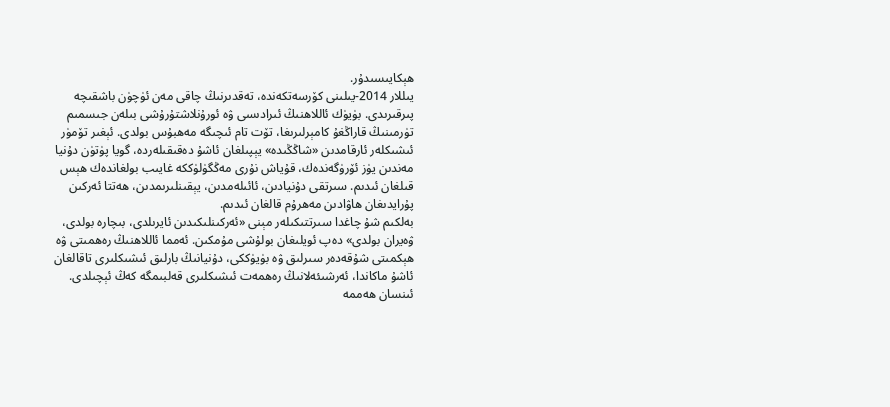ھېكايىسىدۇر.
يىللار 2014-يىلىنى كۆرسەتكەندە، تەقدىرنىڭ چاقى مەن ئۈچۈن باشقىچە پىرقىرىدى. بۈيۈك ئاللاھنىڭ ئىرادىسى ۋە ئورۇنلاشتۇرۇشى بىلەن جىسمىم تۈرمىنىڭ قاراڭغۇ كامېرلىرىغا، تۆت تام ئىچىگە مەھبۇس بولدى. ئېغىر تۆمۈر ئىشىكلەر ئارقامدىن «شاڭڭىدە» يېپىلغان ئاشۇ دەقىقىلەردە، گويا پۈتۈن دۇنيا مەندىن يۈز ئۆرۈگەندەك، قۇياش نۇرى مەڭگۈلۈككە غايىب بولغاندەك ھېس قىلغان ئىدىم. سىرتقى دۇنيادىن، ئائىلەمدىن، يېقىنلىرىمدىن، ھەتتا ئەركىن پۇرايدىغان ھاۋادىن مەھرۇم قالغان ئىدىم.
بەلكىم شۇ چاغدا سىرتتىكىلەر مېنى «ئەركىنلىكىدىن ئايرىلدى، بىچارە بولدى، ۋەيران بولدى» دەپ ئويلىغان بولۇشى مۇمكىن. ئەمما ئاللاھنىڭ رەھمىتى ۋە ھېكمىتى شۇقەدەر سىرلىق ۋە بۈيۈككى، دۇنيانىڭ بارلىق ئىشىكلىرى تاقالغان ئاشۇ ماكاندا، ئەرشىئەلانىڭ رەھمەت ئىشىكلىرى قەلبىمگە كەڭ ئېچىلدى.
ئىنسان ھەممە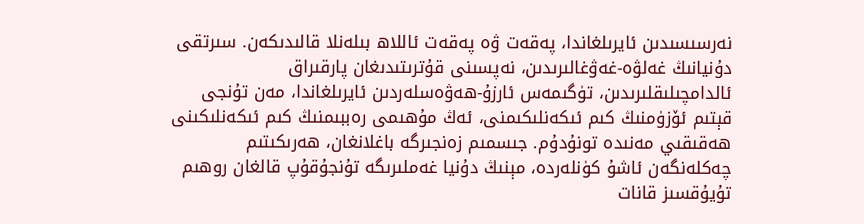نەرسىسىدىن ئايرىلغاندا، پەقەت ۋە پەقەت ئاللاھ بىلەنلا قالىدىكەن. سىرتقى دۇنيانىڭ غەلۋە-غەۋغالىرىدىن، نەپسىنى قۇترىتىدىغان پارقىراق ئالدامچىلىقلىرىدىن، تۈگىمەس ئارزۇ-ھەۋەسلەردىن ئايرىلغاندا، مەن تۇنجى قېتىم ئۆزۈمنىڭ كىم ئىكەنلىكىمنى، ئەڭ مۇھىمى رەببىمنىڭ كىم ئىكەنلىكىنى ھەقىقىي مەنىدە تونۇدۇم. جىسمىم زەنجىرگە باغلانغان، ھەرىكىتىم چەكلەنگەن ئاشۇ كۈنلەردە، مېنىڭ دۇنيا غەملىرىگە تۇنجۇقۇپ قالغان روھىم تۇيۇقسىز قانات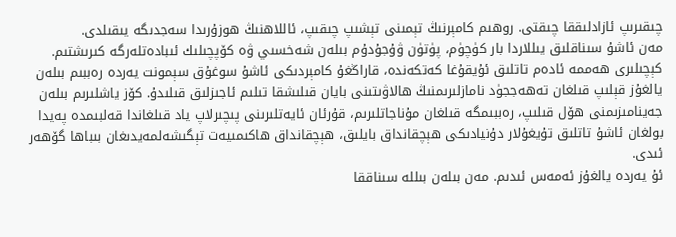چىقىرىپ ئازادلىققا چىقتى. روھىم كامېرنىڭ تېمىنى تېشىپ چىقىپ، ئاللاھنىڭ ھوزۇرىدا سەجدىگە يىقىلدى.
مەن ئاشۇ سىناقلىق يىللاردا بار كۈچۈم، پۈتۈن ۋۇجۇدۇم بىلەن شەخسىي ۋە كۆپچىلىك ئىبادەتلەرگە كىرىشتىم. كېچىلىرى ھەممە ئادەم تاتلىق ئۇيقۇغا كەتكەندە، قاراڭغۇ كامېردىكى ئاشۇ سوغۇق سېمونت يەردە رەببىم بىلەن يالغۇز قېلىپ قىلغان تەھەججۈد نامازلىرىمنىڭ ھالاۋىتىنى بايان قىلىشقا تىلىم ئاجىزلىق قىلىدۇ. كۆز ياشلىرىم بىلەن جەينامىزىمنى ھۆل قىلىپ، رەببىمگە قىلغان مۇناجاتلىرىم، قۇرئان ئايەتلىرىنى پىچىرلاپ ياد قىلغاندا قەلبىمدە پەيدا بولغان ئاشۇ تاتلىق تۇيغۇلار دۇنيادىكى ھېچقانداق بايلىق، ھېچقانداق ھاكىمىيەت تېگىشەلمەيدىغان بىباھا گۆھەر ئىدى.
ئۇ يەردە يالغۇز ئەمەس ئىدىم. مەن بىلەن بىللە سىناققا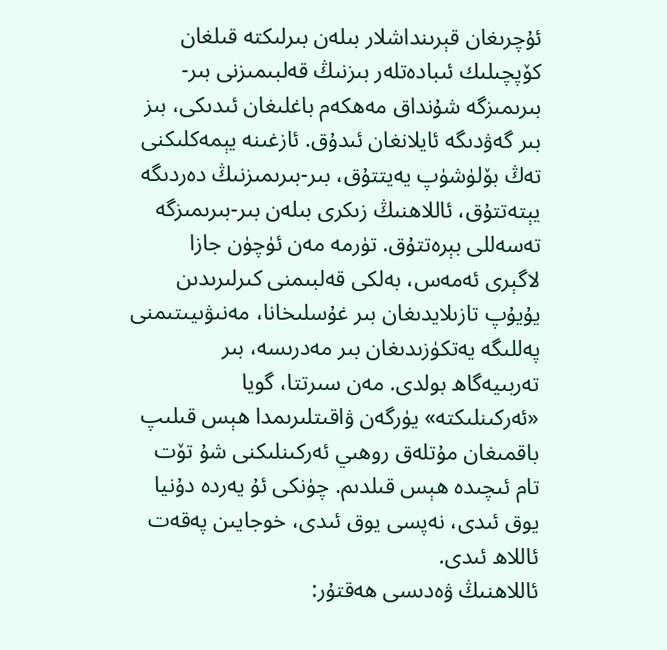ئۇچرىغان قېرىنداشلار بىلەن بىرلىكتە قىلغان كۆپچىلىك ئىبادەتلەر بىزنىڭ قەلبىمىزنى بىر-بىرىمىزگە شۇنداق مەھكەم باغلىغان ئىدىكى، بىز بىر گەۋدىگە ئايلانغان ئىدۇق. ئازغىنە يېمەكلىكنى تەڭ بۆلۈشۈپ يەيتتۇق، بىر-بىرىمىزنىڭ دەردىگە يېتەتتۇق، ئاللاھنىڭ زىكرى بىلەن بىر-بىرىمىزگە تەسەللى بېرەتتۇق. تۈرمە مەن ئۈچۈن جازا لاگېرى ئەمەس، بەلكى قەلبىمنى كىرلىرىدىن يۇيۇپ تازىلايدىغان بىر غۇسلىخانا، مەنىۋىيىتىمنى پەللىگە يەتكۈزىدىغان بىر مەدرىسە، بىر تەربىيەگاھ بولدى. مەن سىرتتا، گويا «ئەركىنلىكتە» يۈرگەن ۋاقىتلىرىمدا ھېس قىلىپ باقمىغان مۇتلەق روھىي ئەركىنلىكنى شۇ تۆت تام ئىچىدە ھېس قىلدىم. چۈنكى ئۇ يەردە دۇنيا يوق ئىدى، نەپسى يوق ئىدى، خوجايىن پەقەت ئاللاھ ئىدى.
ئاللاھنىڭ ۋەدىسى ھەقتۇر: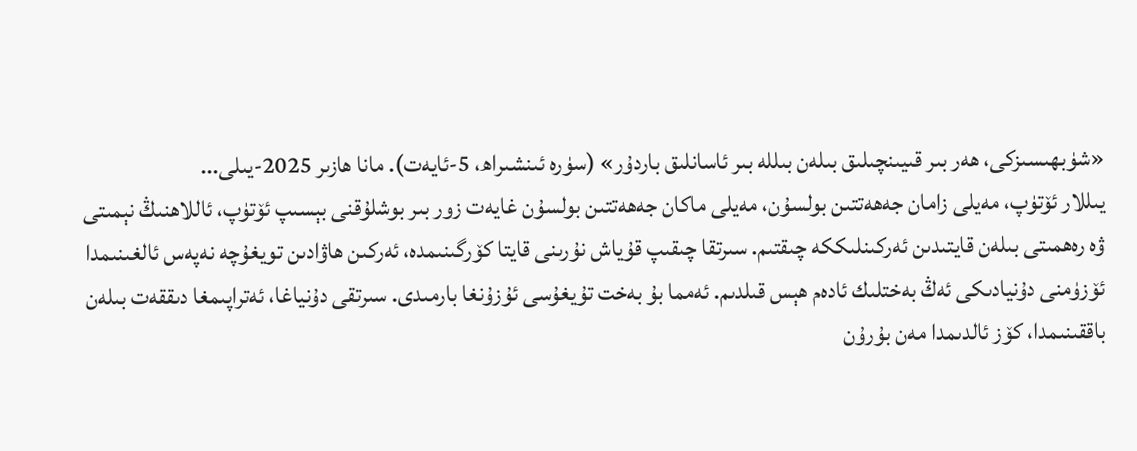«شۈبھىسىزكى، ھەر بىر قىيىنچىلىق بىلەن بىللە بىر ئاسانلىق باردۇر» (سۈرە ئىنشىراھ، 5-ئايەت). مانا ھازىر 2025-يىلى...
يىللار ئۆتۈپ، مەيلى زامان جەھەتتىن بولسۇن، مەيلى ماكان جەھەتتىن بولسۇن غايەت زور بىر بوشلۇقنى بېسىپ ئۆتۈپ، ئاللاھنىڭ نېمىتى ۋە رەھمىتى بىلەن قايتىدىن ئەركىنلىككە چىقتىم. سىرتقا چىقىپ قۇياش نۇرىنى قايتا كۆرگىنىمدە، ئەركىن ھاۋادىن تويغۇچە نەپەس ئالغىنىمدا ئۆزۈمنى دۇنيادىكى ئەڭ بەختلىك ئادەم ھېس قىلدىم. ئەمما بۇ بەخت تۇيغۇسى ئۇزۇنغا بارمىدى. سىرتقى دۇنياغا، ئەتراپىمغا دىققەت بىلەن باققىنىمدا، كۆز ئالدىمدا مەن بۇرۇن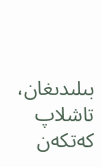بىلىدىغان، تاشلاپ كەتكەن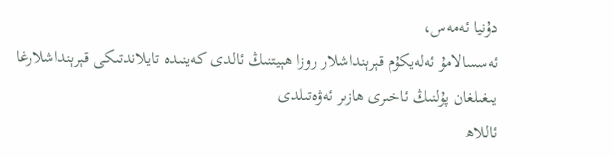دۇنيا ئەمەس،
ئەسسالامۇ ئەلەيكۇم قېرېنداشلار روزا ھېيتنىڭ ئالدى كەينىدە تايلاندتىكى قېرېنداشلارغا يىغىلغان پۇلنىڭ ئاخىرى ھازىر ئەۋەتىلدى
ئاللاھ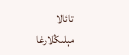تائالا مېلىڭلارغا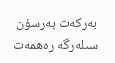بەركەت بەرسۇن
سىلەرگە رەھمەت